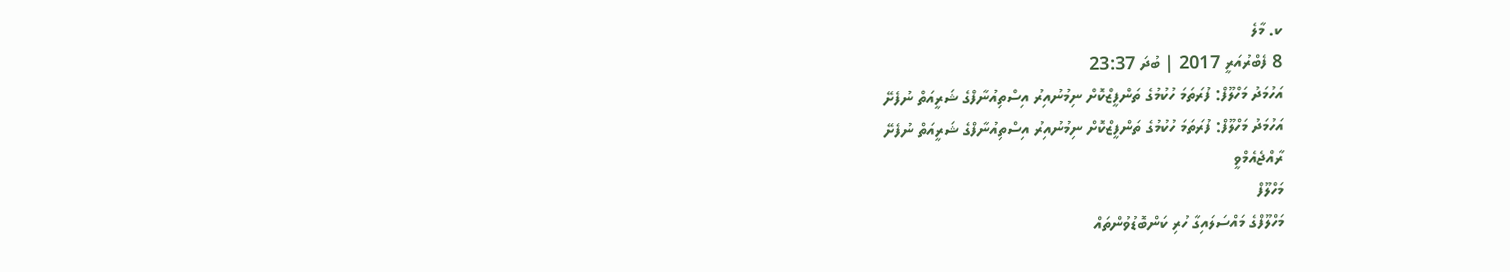ކ. މާލެ
8 ފެބްރުއަރީ 2017 | ބުދަ 23:37
އަހުމަދު މަހްލޫފް: ފުރަތަމަ ހުކުމުގެ ތަންފީޒްކޮށް ނިމުނުއިރު އިސްތިއުނާފްގެ ޝަރީއަތް ނުފެށޭ
އަހުމަދު މަހްލޫފް: ފުރަތަމަ ހުކުމުގެ ތަންފީޒްކޮށް ނިމުނުއިރު އިސްތިއުނާފްގެ ޝަރީއަތް ނުފެށޭ
ރާއްޖެއެމްވީ
މަހްލޫފް
މަހްލޫފްގެ މައްސަލައިގާ ހުރި ކަންބޮޑުވުންތައް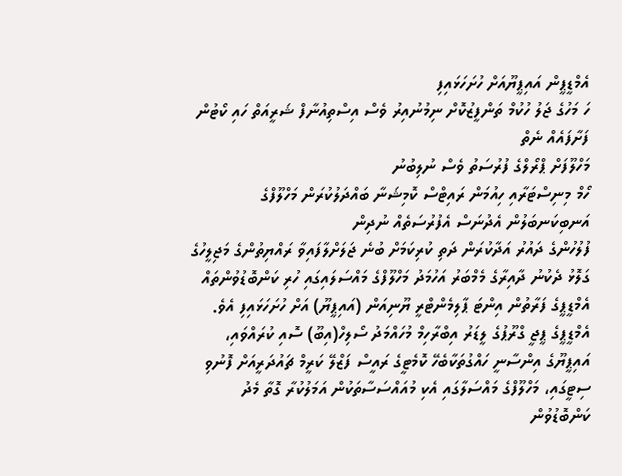އެމްޑީޕީން އައިޕީޔޫއަށް ހުށަހަޅައިފި
ހަ މަހުގެ ޖަލު ހުކުމް ތަންފީޒުކޮށް ނިމުނުއިރު ވެސް އިސްތިއުނާފް ޝަރީއަތް ހައި ކޯޓުން ފަށާފައެއް ނެތް
މަހްލޫފަށް ޕްރޯލްގެ ފުރުސަތު ވެސް ނުލިބުނު
ހޯމް މިނިސްޓަރާއި ހިއުމަން ރައިޓްސް ކޮމިޝަނާ ބައްދަލުކުރަން މަހްލޫފްގެ އަނބިކަނބަލުން އެދުނަސް އެފުރުސަތެއް ނުދިން
ފުލުހުންގެ ދައުރު އަދާކުރަން ދަތި ކުރިކަމަށް ބުނެ ޖަލަށްލާފައިވާ ރައްޔިތުންގެ މަޖިލީހުގެ ގަލޮޅު ދެކުނު ދާއިރާގެ މެމްބަރު އަހުމަދު މަހްލޫފްގެ މައްސަލައިގައި ހުރި ކަންބޮޑުވުންތައް އެމްޑީޕީގެ ފަރާތުން އިންޓަ ޕާލިމެންޓްރީ ޔޫނިއަން (އައިޕީޔޫ) އަށް ހުށަހަޅައިފި އެވެ.
އެމްޑީޕީގެ ޕީޖީ ގްރޫޕުގެ ލީޑަރު އިބްރާހިމް މުހައްމަދު ސޯލިހް(އިބޫ) ސޮއި ކުރައްވައި، އައިޕީޔޫގެ އިންސާނީ ހައްގުތަކާބެހޭ ކޮމެޓީގެ ރައީސް ފަޒްލޭ ކަރީމް ޗައުދަރީއަށް ފޮނުވި ސިޓީގައި، މަހްލޫފްގެ މައްސަލާގައި އެކި މުއައްސަސާތަކުން އަމަލުކުރާ ގޮތާ މެދު ކަންބޮޑުވުން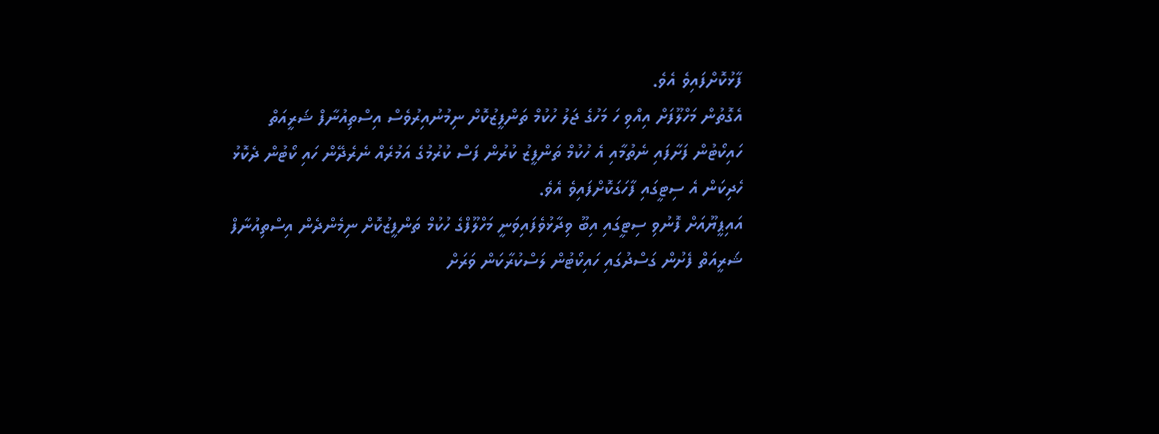ފާޅުކޮށްފައިވެ އެވެ.
އެގޮތުން މަހްލޫފަށް އިއްވި ހަ މަހުގެ ޖަލު ހުކުމް ތަންފީޒުކޮށް ނިމުނުއިރުވެސް އިސްތިއުނާފް ޝަރީއަތް ހައިކޯޓުން ފަށާފައި ނެތުމާއި އެ ހުކުމް ތަންފީޒު ކުރުން ފަސް ކުރުމުގެ އަމުރެއް ނެރެދޭން ހައި ކޯޓުން ދެކޮޅު ހެދިކަން އެ ސިޓީގައި ފާހަގަކޮށްފައިވެ އެވެ.
އައިޕީޔޫއަށް ފޮނުވި ސިޓީގައި އިބޫ ވިދާޅުވެފައިވަނީ މަހްލޫފްގެ ހުކުމް ތަންފީޒުކޮށް ނިމެންދެން އިސްތިއުނާފް ޝަރީއަތް ފެށުން ގަސްދުގައި ހައިކޯޓުން ލަސްކުރާކަން ވަރަށް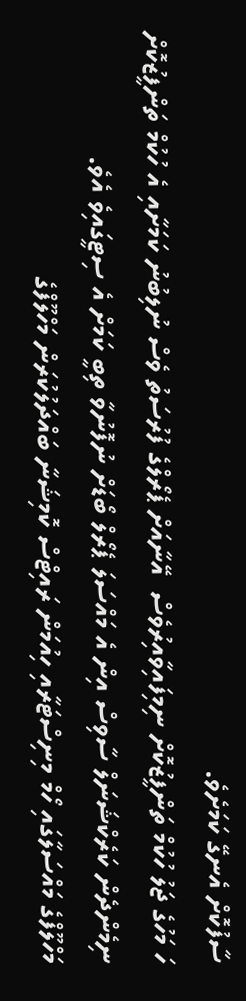ސާފުކޮށް އެނގޭ ކަމަށެވެ.
ހަ މަހުގެ ޖަލު ހުކުމް ތަންފީޒުކޮށް ނިމިފައިވާއިރުވެސް  އޭނާއަށް ޕެރޯލްގެ ފުރުސަތު ވެސް ނުލިބުނު ކަމަށާއި އެ ހުކުމް ތަންފީޒުކޮށް ނިމެންދެން ކަރެކްޝަނަލް ސާވިސް އިން އެ މައްސަލަ ޕެރޯލް ބޯޑަށް ނުފޮނުވާ ތިބީ ކަމަށް އެ ސިޓީގައިވެ އެވެ.
މަހްލޫފްގެ މައްސަލާގައި ހޯމް މިނިސްޓަރާއި ހިއުމަން ރައިޓްސް ކޮމިޝަނާ ބައްދަލުކުރަން މަހްލޫފްގެ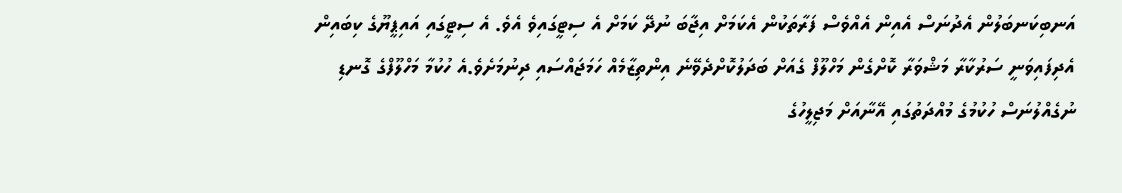އަނބިކަނބަލުން އެދުނަސް އެއިން އެއްވެސް ފަރާތަކުން އެކަމަށް އިޖާބަ ނުދޭ ކަމަށް އެ ސިޓީގައިވެ އެވެ. އެ ސިޓީގައި އައިޕީޔޫގެ ކިބައިން އެދިފައިވަނީ ސަރުކާރާ މަޝްވަރާ ކޮށްގެން މަހްލޫފް ގެއަށް ބަދަލުކޮށްދެވޭނެ އިންތިޒާމެއް ހަމަޖައްސައި ދިނުމަށެވެ.އެ ހުކުމާ މަހްލޫފްގެ ގޮނޑި ނުގެއްލުނަސް ހުކުމުގެ މުއްދަތުގައި އޭނާއަށް މަޖިލީހުގެ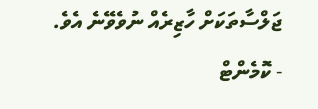ޖަލްސާތަކަށް ހާޒިރެއް ނުވެވޭނެ އެވެ.
- ކޮމެންޓް